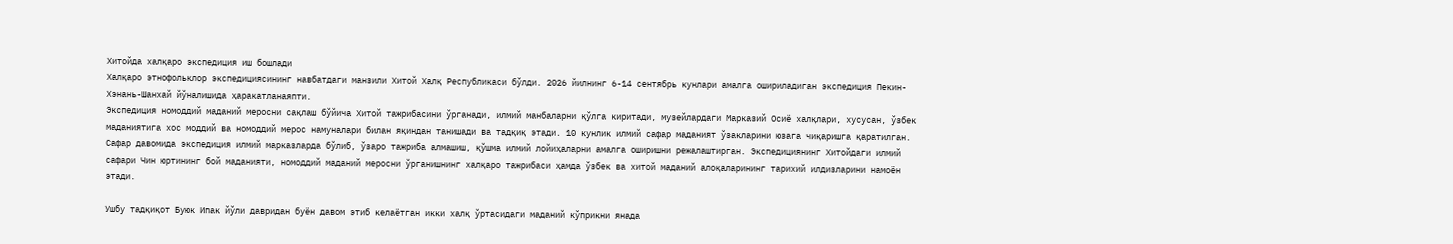Хитойда халқаро экспедиция иш бошлади
Халқаро этнофольклор экспедициясининг навбатдаги манзили Хитой Халқ Республикаси бўлди. 2026 йилнинг 6-14 сентябрь кунлари амалга ошириладиган экспедиция Пекин-Хэнань-Шанхай йўналишида ҳаракатланаяпти.
Экспедиция номоддий маданий меросни сақлаш бўйича Хитой тажрибасини ўрганади, илмий манбаларни қўлга киритади, музейлардаги Марказий Осиё халқлари, хусусан, ўзбек маданиятига хос моддий ва номоддий мерос намуналари билан яқиндан танишади ва тадқиқ этади. 10 кунлик илмий сафар маданият ўзакларини юзага чиқаришга қаратилган.
Сафар давомида экспедиция илмий марказларда бўлиб, ўзаро тажриба алмашиш, қўшма илмий лойиҳаларни амалга оширишни режалаштирган. Экспедициянинг Хитойдаги илмий сафари Чин юртининг бой маданияти, номоддий маданий меросни ўрганишнинг халқаро тажрибаси ҳамда ўзбек ва хитой маданий алоқаларининг тарихий илдизларини намоён этади.

Ушбу тадқиқот Буюк Ипак йўли давридан буён давом этиб келаётган икки халқ ўртасидаги маданий кўприкни янада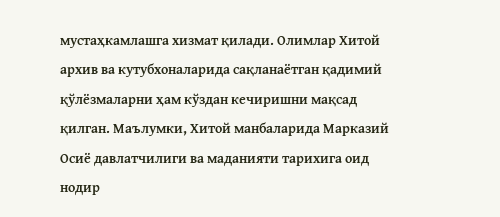мустаҳкамлашга хизмат қилади. Олимлар Хитой архив ва кутубхоналарида сақланаётган қадимий қўлёзмаларни ҳам кўздан кечиришни мақсад қилган. Маълумки, Хитой манбаларида Марказий Осиё давлатчилиги ва маданияти тарихига оид нодир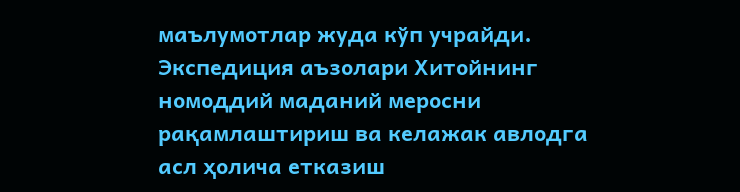маълумотлар жуда кўп учрайди.
Экспедиция аъзолари Хитойнинг номоддий маданий меросни рақамлаштириш ва келажак авлодга асл ҳолича етказиш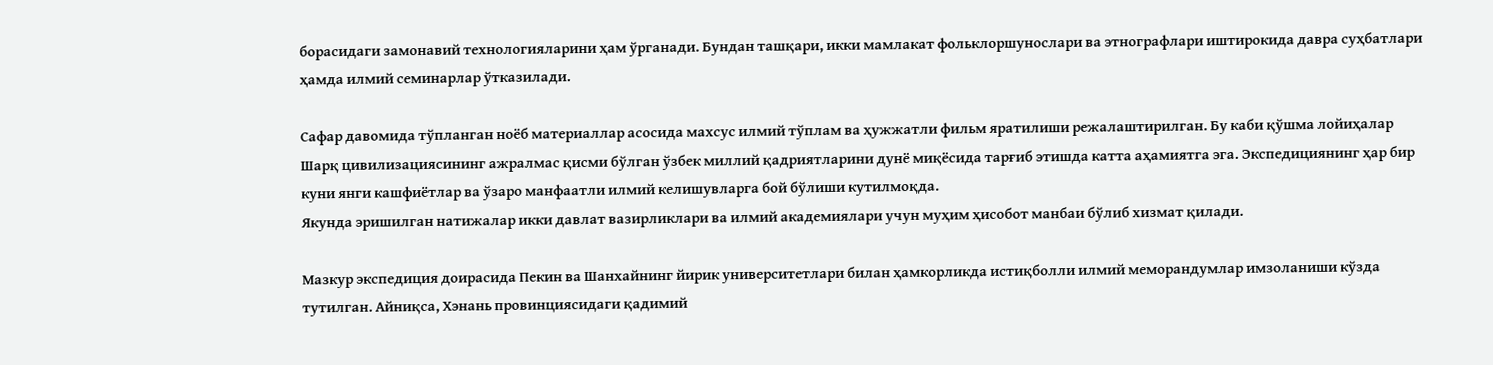борасидаги замонавий технологияларини ҳам ўрганади. Бундан ташқари, икки мамлакат фольклоршунослари ва этнографлари иштирокида давра суҳбатлари ҳамда илмий семинарлар ўтказилади.

Сафар давомида тўпланган ноёб материаллар асосида махсус илмий тўплам ва ҳужжатли фильм яратилиши режалаштирилган. Бу каби қўшма лойиҳалар Шарқ цивилизациясининг ажралмас қисми бўлган ўзбек миллий қадриятларини дунё миқёсида тарғиб этишда катта аҳамиятга эга. Экспедициянинг ҳар бир куни янги кашфиётлар ва ўзаро манфаатли илмий келишувларга бой бўлиши кутилмоқда.
Якунда эришилган натижалар икки давлат вазирликлари ва илмий академиялари учун муҳим ҳисобот манбаи бўлиб хизмат қилади.

Мазкур экспедиция доирасида Пекин ва Шанхайнинг йирик университетлари билан ҳамкорликда истиқболли илмий меморандумлар имзоланиши кўзда тутилган. Айниқса, Хэнань провинциясидаги қадимий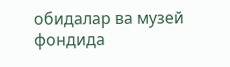обидалар ва музей фондида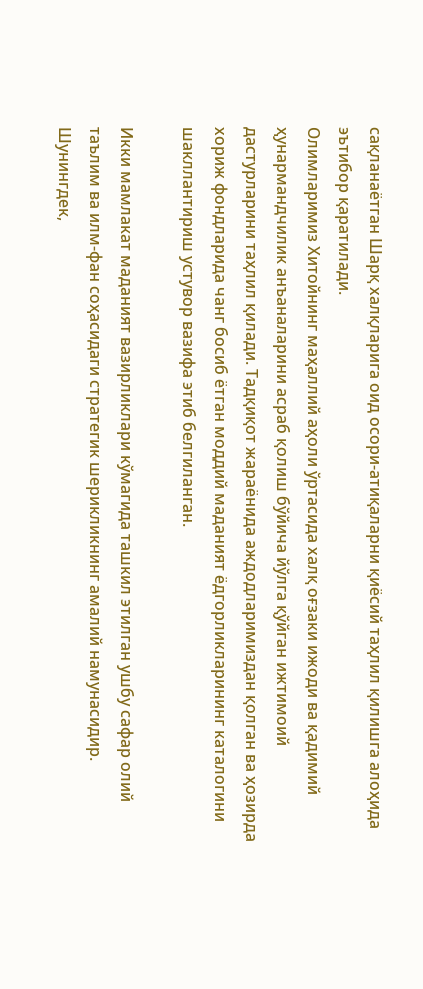сақланаётган Шарқ халқларига оид осори-атиқаларни қиёсий таҳлил қилишга алоҳида эътибор қаратилади.
Олимларимиз Хитойнинг маҳаллий аҳоли ўртасида халқ оғзаки ижоди ва қадимий ҳунармандчилик анъаналарини асраб қолиш бўйича йўлга қўйган ижтимоий дастурларини таҳлил қилади. Тадқиқот жараёнида аждодларимиздан қолган ва ҳозирда хориж фондларида чанг босиб ётган моддий маданият ёдгорликларининг каталогини шакллантириш устувор вазифа этиб белгиланган.

Икки мамлакат маданият вазирликлари кўмагида ташкил этилган ушбу сафар олий таълим ва илм-фан соҳасидаги стратегик шерикликнинг амалий намунасидир. Шунингдек,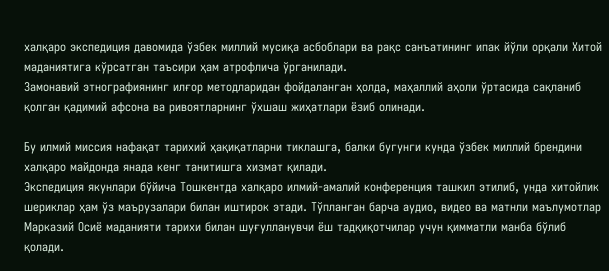халқаро экспедиция давомида ўзбек миллий мусиқа асбоблари ва рақс санъатининг ипак йўли орқали Хитой маданиятига кўрсатган таъсири ҳам атрофлича ўрганилади.
Замонавий этнографиянинг илғор методларидан фойдаланган ҳолда, маҳаллий аҳоли ўртасида сақланиб қолган қадимий афсона ва ривоятларнинг ўхшаш жиҳатлари ёзиб олинади.

Бу илмий миссия нафақат тарихий ҳақиқатларни тиклашга, балки бугунги кунда ўзбек миллий брендини халқаро майдонда янада кенг танитишга хизмат қилади.
Экспедиция якунлари бўйича Тошкентда халқаро илмий-амалий конференция ташкил этилиб, унда хитойлик шериклар ҳам ўз маърузалари билан иштирок этади. Тўпланган барча аудио, видео ва матнли маълумотлар Марказий Осиё маданияти тарихи билан шуғулланувчи ёш тадқиқотчилар учун қимматли манба бўлиб қолади.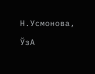Н.Усмонова, ЎзА